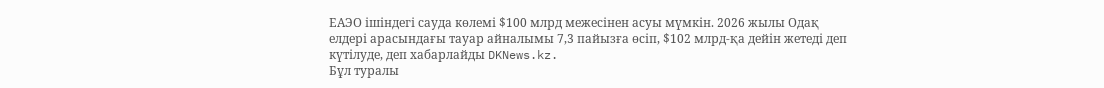ЕАЭО ішіндегі сауда көлемі $100 млрд межесінен асуы мүмкін. 2026 жылы Одақ елдері арасындағы тауар айналымы 7,3 пайызға өсіп, $102 млрд-қа дейін жетеді деп күтілуде, деп хабарлайды DKNews.kz.
Бұл туралы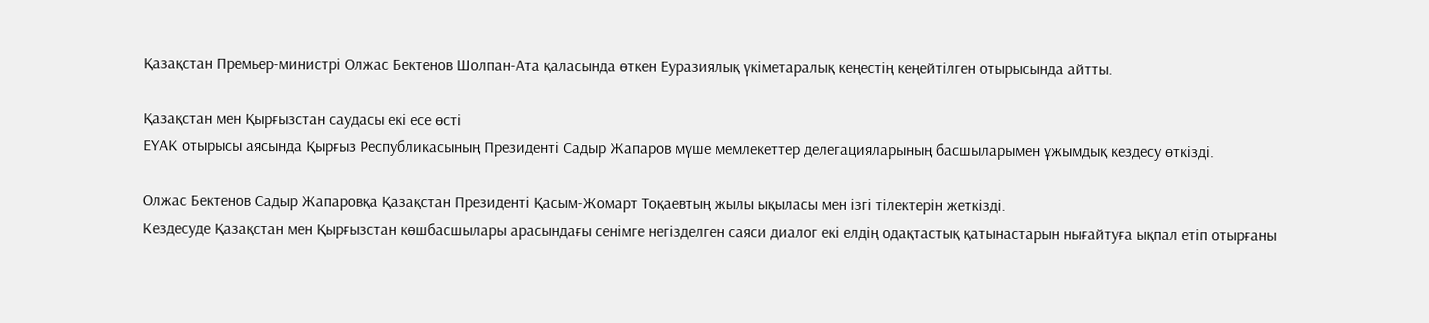Қазақстан Премьер-министрі Олжас Бектенов Шолпан-Ата қаласында өткен Еуразиялық үкіметаралық кеңестің кеңейтілген отырысында айтты.

Қазақстан мен Қырғызстан саудасы екі есе өсті
ЕҮАК отырысы аясында Қырғыз Республикасының Президенті Садыр Жапаров мүше мемлекеттер делегацияларының басшыларымен ұжымдық кездесу өткізді.

Олжас Бектенов Садыр Жапаровқа Қазақстан Президенті Қасым-Жомарт Тоқаевтың жылы ықыласы мен ізгі тілектерін жеткізді.
Кездесуде Қазақстан мен Қырғызстан көшбасшылары арасындағы сенімге негізделген саяси диалог екі елдің одақтастық қатынастарын нығайтуға ықпал етіп отырғаны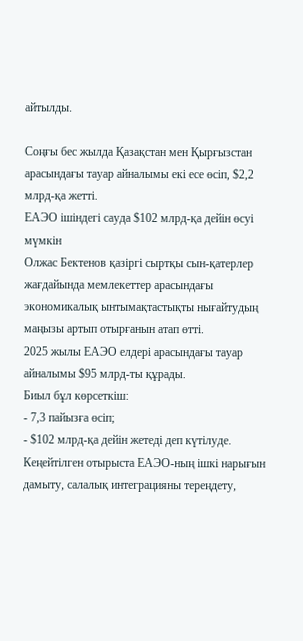айтылды.

Соңғы бес жылда Қазақстан мен Қырғызстан арасындағы тауар айналымы екі есе өсіп, $2,2 млрд-қа жетті.
ЕАЭО ішіндегі сауда $102 млрд-қа дейін өсуі мүмкін
Олжас Бектенов қазіргі сыртқы сын-қатерлер жағдайында мемлекеттер арасындағы экономикалық ынтымақтастықты нығайтудың маңызы артып отырғанын атап өтті.
2025 жылы ЕАЭО елдері арасындағы тауар айналымы $95 млрд-ты құрады.
Биыл бұл көрсеткіш:
- 7,3 пайызға өсіп;
- $102 млрд-қа дейін жетеді деп күтілуде.
Кеңейтілген отырыста ЕАЭО-ның ішкі нарығын дамыту, салалық интеграцияны тереңдету,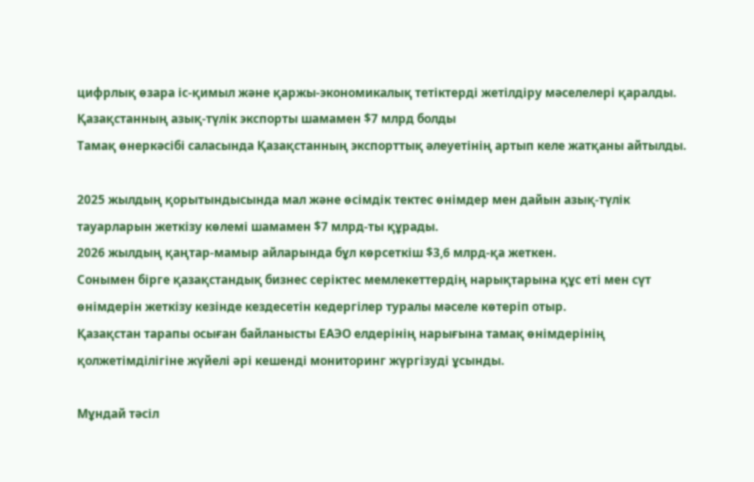цифрлық өзара іс-қимыл және қаржы-экономикалық тетіктерді жетілдіру мәселелері қаралды.
Қазақстанның азық-түлік экспорты шамамен $7 млрд болды
Тамақ өнеркәсібі саласында Қазақстанның экспорттық әлеуетінің артып келе жатқаны айтылды.

2025 жылдың қорытындысында мал және өсімдік тектес өнімдер мен дайын азық-түлік тауарларын жеткізу көлемі шамамен $7 млрд-ты құрады.
2026 жылдың қаңтар-мамыр айларында бұл көрсеткіш $3,6 млрд-қа жеткен.
Сонымен бірге қазақстандық бизнес серіктес мемлекеттердің нарықтарына құс еті мен сүт өнімдерін жеткізу кезінде кездесетін кедергілер туралы мәселе көтеріп отыр.
Қазақстан тарапы осыған байланысты ЕАЭО елдерінің нарығына тамақ өнімдерінің қолжетімділігіне жүйелі әрі кешенді мониторинг жүргізуді ұсынды.

Мұндай тәсіл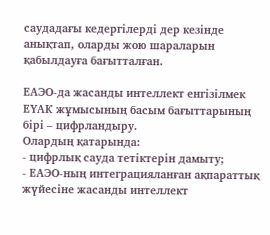саудадағы кедергілерді дер кезінде анықтап, оларды жою шараларын қабылдауға бағытталған.

ЕАЭО-да жасанды интеллект енгізілмек
ЕҮАК жұмысының басым бағыттарының бірі – цифрландыру.
Олардың қатарында:
- цифрлық сауда тетіктерін дамыту;
- ЕАЭО-ның интеграцияланған ақпараттық жүйесіне жасанды интеллект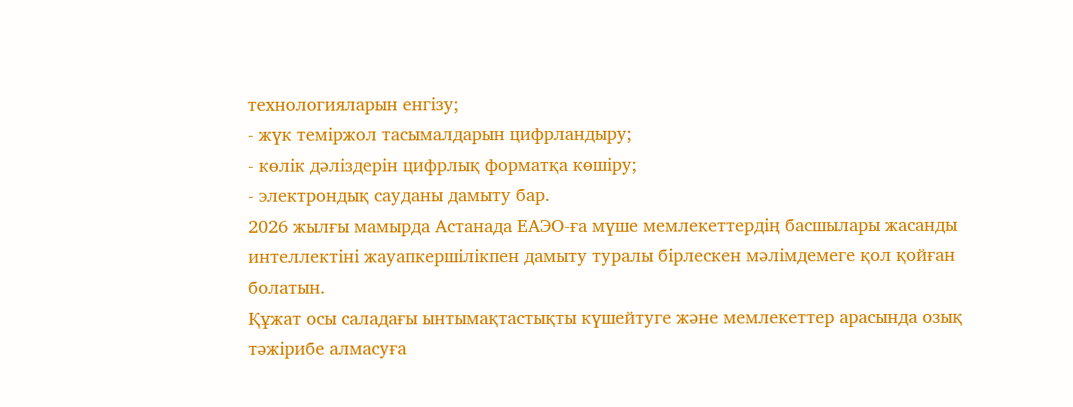технологияларын енгізу;
- жүк теміржол тасымалдарын цифрландыру;
- көлік дәліздерін цифрлық форматқа көшіру;
- электрондық сауданы дамыту бар.
2026 жылғы мамырда Астанада ЕАЭО-ға мүше мемлекеттердің басшылары жасанды интеллектіні жауапкершілікпен дамыту туралы бірлескен мәлімдемеге қол қойған болатын.
Құжат осы саладағы ынтымақтастықты күшейтуге және мемлекеттер арасында озық тәжірибе алмасуға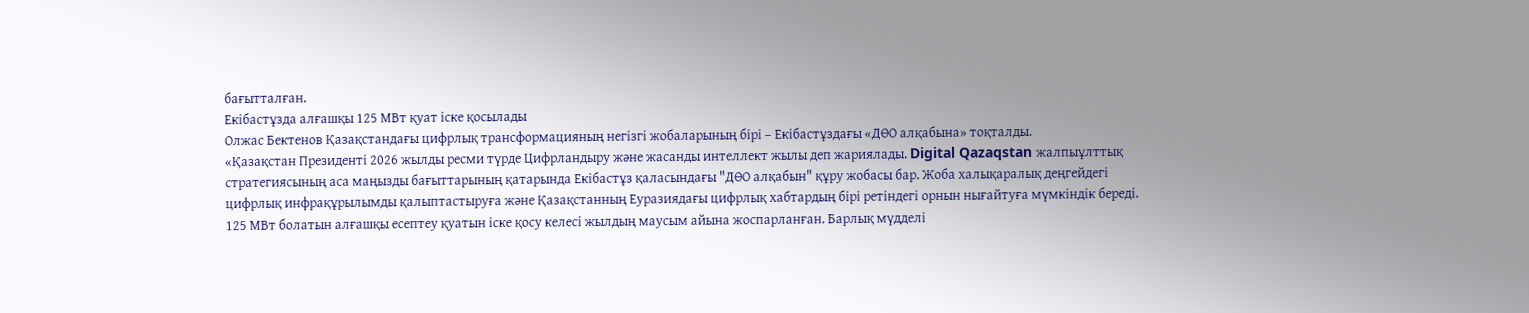бағытталған.
Екібастұзда алғашқы 125 МВт қуат іске қосылады
Олжас Бектенов Қазақстандағы цифрлық трансформацияның негізгі жобаларының бірі – Екібастұздағы «ДӨО алқабына» тоқталды.
«Қазақстан Президенті 2026 жылды ресми түрде Цифрландыру және жасанды интеллект жылы деп жариялады. Digital Qazaqstan жалпыұлттық стратегиясының аса маңызды бағыттарының қатарында Екібастұз қаласындағы "ДӨО алқабын" құру жобасы бар. Жоба халықаралық деңгейдегі цифрлық инфрақұрылымды қалыптастыруға және Қазақстанның Еуразиядағы цифрлық хабтардың бірі ретіндегі орнын нығайтуға мүмкіндік береді. 125 МВт болатын алғашқы есептеу қуатын іске қосу келесі жылдың маусым айына жоспарланған. Барлық мүдделі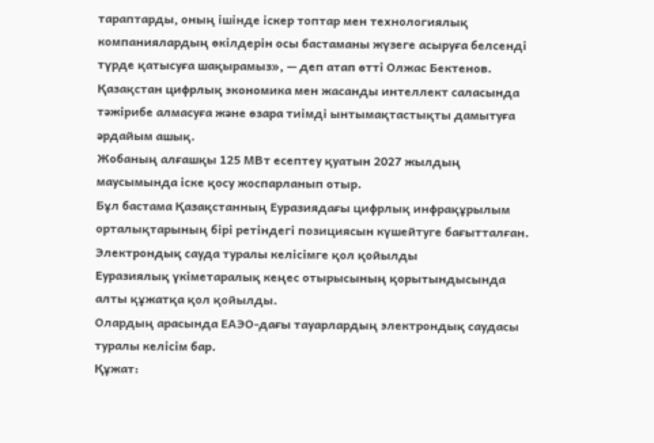тараптарды, оның ішінде іскер топтар мен технологиялық компаниялардың өкілдерін осы бастаманы жүзеге асыруға белсенді түрде қатысуға шақырамыз», — деп атап өтті Олжас Бектенов. Қазақстан цифрлық экономика мен жасанды интеллект саласында тәжірибе алмасуға және өзара тиімді ынтымақтастықты дамытуға әрдайым ашық.
Жобаның алғашқы 125 МВт есептеу қуатын 2027 жылдың маусымында іске қосу жоспарланып отыр.
Бұл бастама Қазақстанның Еуразиядағы цифрлық инфрақұрылым орталықтарының бірі ретіндегі позициясын күшейтуге бағытталған.
Электрондық сауда туралы келісімге қол қойылды
Еуразиялық үкіметаралық кеңес отырысының қорытындысында алты құжатқа қол қойылды.
Олардың арасында ЕАЭО-дағы тауарлардың электрондық саудасы туралы келісім бар.
Құжат: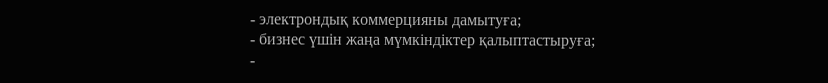- электрондық коммерцияны дамытуға;
- бизнес үшін жаңа мүмкіндіктер қалыптастыруға;
-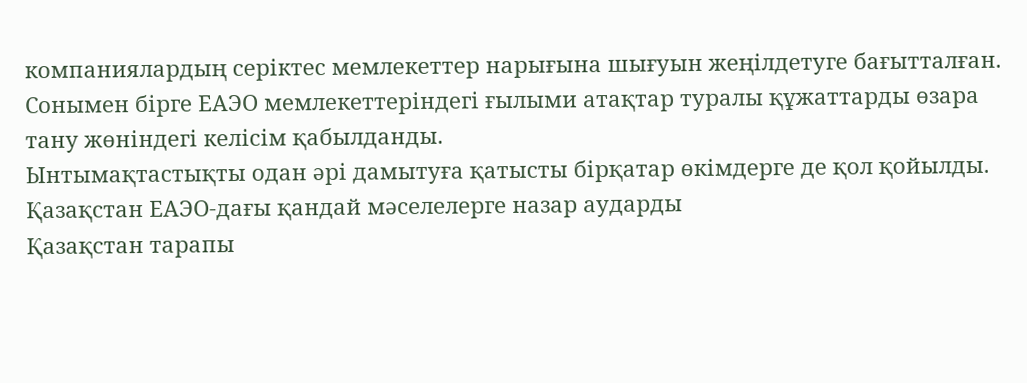компаниялардың серіктес мемлекеттер нарығына шығуын жеңілдетуге бағытталған.
Сонымен бірге ЕАЭО мемлекеттеріндегі ғылыми атақтар туралы құжаттарды өзара тану жөніндегі келісім қабылданды.
Ынтымақтастықты одан әрі дамытуға қатысты бірқатар өкімдерге де қол қойылды.
Қазақстан ЕАЭО-дағы қандай мәселелерге назар аударды
Қазақстан тарапы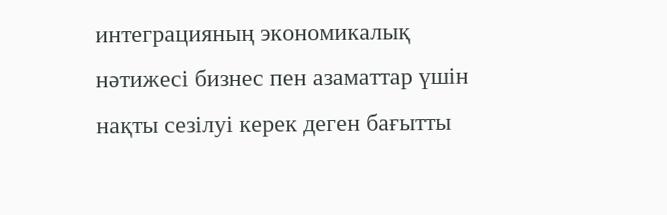интеграцияның экономикалық нәтижесі бизнес пен азаматтар үшін нақты сезілуі керек деген бағытты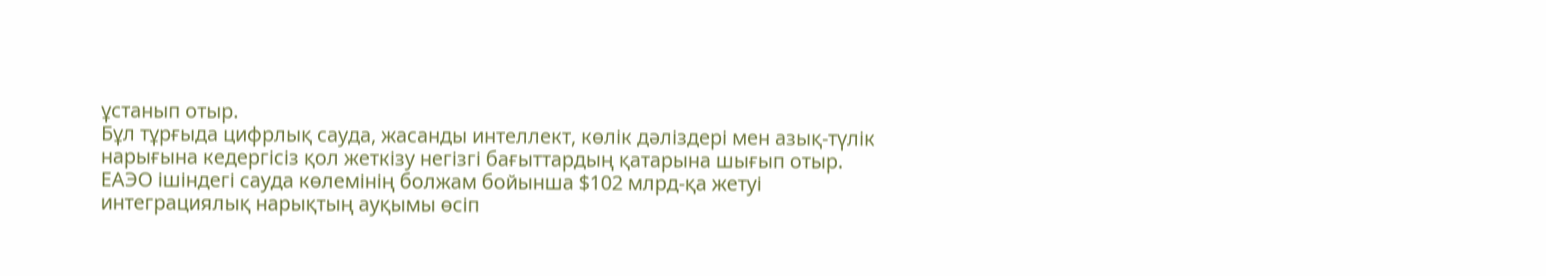ұстанып отыр.
Бұл тұрғыда цифрлық сауда, жасанды интеллект, көлік дәліздері мен азық-түлік нарығына кедергісіз қол жеткізу негізгі бағыттардың қатарына шығып отыр.
ЕАЭО ішіндегі сауда көлемінің болжам бойынша $102 млрд-қа жетуі интеграциялық нарықтың ауқымы өсіп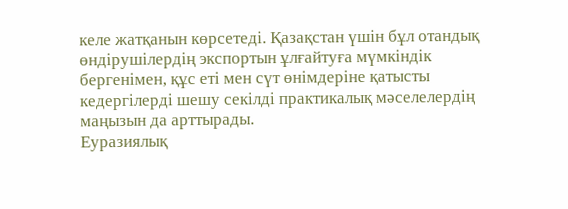келе жатқанын көрсетеді. Қазақстан үшін бұл отандық өндірушілердің экспортын ұлғайтуға мүмкіндік бергенімен, құс еті мен сүт өнімдеріне қатысты кедергілерді шешу секілді практикалық мәселелердің маңызын да арттырады.
Еуразиялық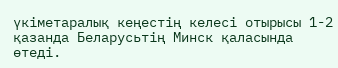үкіметаралық кеңестің келесі отырысы 1-2 қазанда Беларусьтің Минск қаласында өтеді.